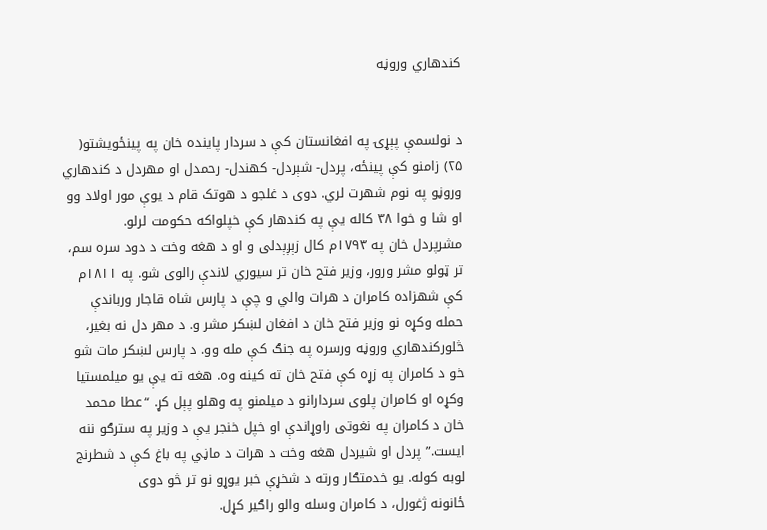کندهاري وروڼه


د نولسمې پېړۍ په افغانستان کې د سردار پاینده خان په پینځویشتو( ۲۵) زامنو کې پینځه، پردل- شېردل- کهندل- رحمدل او مهردل د کندهاري وروڼو په نوم شهرت لري. دوی د غلجو د هوتک قام د یوې مور اولاد وو او شا و خوا ۳۸ کاله يې په کندهار کې خپلواکه حکومت لرلو.
مشرپردل خان په ۱۷۹۳م کال زېږېدلی و او د هغه وخت د دود سره سم، تر ټولو مشر ورور، وزیر فتح خان تر سیوري لاندې رالوی شو. په ۱۸۱۱م کې شهزاده کامران د هرات والي و چې د پارس شاه قاجار ورباندې حمله وکړه نو وزیر فتح خان د افغان لښکر مشر و. د مهر دل نه بغیر، څلورکندهاري وروڼه ورسره په جنګ کې مله وو. د پارس لښکر مات شو خو د کامران په زړه کې فتح خان ته کینه وه. هغه ته يې یو میلمستیا وکړه او کامران پلوی سردارانو د میلمنو په وهلو پېل کړ. “عطا محمد خان د کامران په نغوتی راوړاندې او خپل خنجر يې د وزیر په سترګو ننه ایست.” پردل او شیردل هغه وخت د هرات د ماڼي په باغ کې د شطرنج لوبه کوله. یو خدمتګار ورته د شخړې خبر یوړو نو تر څو دوی ځانونه ‌ژغورل، د کامران وسله والو راګیر کړل.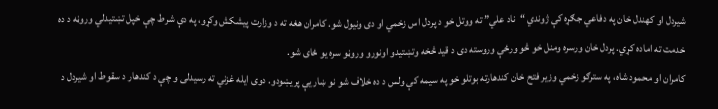شیردل او کهندل خان په دفاعي جګړه کې ‌ژوندي “ناد علي” ته ووتل خو د پردل اس زخمي او دی ونیول شو. کامران هغه ته د وزارت پیشکش وکړو، په دې شرط چې خپل تښتیدلي وروڼه د ده خدمت ته اماده کړي. پردل خان ورسره ‌ومنل خو څو ورځې وروسته دی د قید څخه وتښتیدو اونورو وروڼو سره یو ځای شو.
کامران او محمود شاه، په سترګو زخمي وزیر فتح خان کندهارته بوتلو خو په سیمه کې ولس د ده خلاف شو نو ښار يې پریښودو. دوی ایله غزني ته رسیدلی و چې د کندهار د سقوط او شیردل د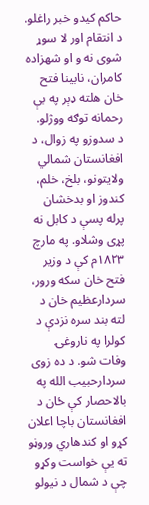حاکم کیدو خبر راغلو. د انتقام اور لا سوړ شوی نه و او شهزاده کامران، نابینا فتح خان هلته ډېر په بې رحمانه توګه ووژلو.
د سدوزو په زوال، د افغانستان شمالي ولایتونو، بلخ، خلم، کندوز او بدخشان پرله پسې د کابل نه پړی وشلاو. په مارچ ۱۸۲۳م کې د وزیر فتح خان سکه ورور، سردارعظیم خان د لته بند سره نزدې د کولرا په ناروغۍ وفات شو. د ده زوی سردارحبیب الله په بالاحصار کې ځان د افغانستان باچا اعلان کړو او کندهاري وروڼو ته يې خواست وکړو چې د شمال د نیولو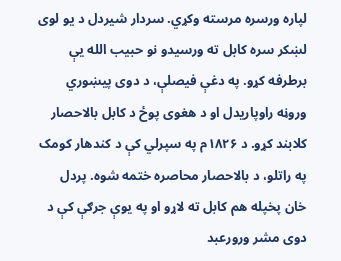لپاره ورسره مرسته وکړي. سردار شیردل د یو لوی لښکر سره کابل ته ورسیدو نو حبیب الله يې برطرفه کړو. په دغې فیصلې، د دوی پیښوري وروڼه راوپاریدل او د هغوی پوځ د کابل بالاحصار کلابند کړو. د ۱۸۲۶م په سپرلي کې د کندهار کومک په راتلو، د بالاحصار محاصره ختمه شوه. پردل خان پخپله هم کابل ته لاړو او په یوې جرګې کې د دوی مشر ورورعبد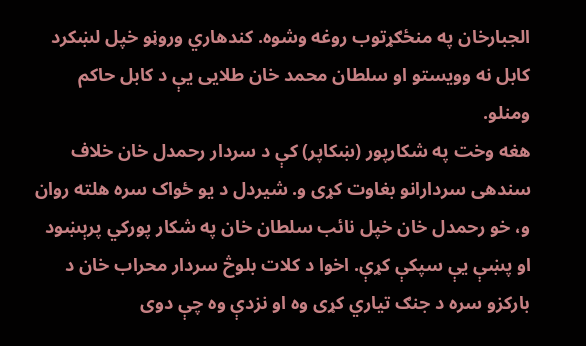الجبارخان په منځګړتوب روغه وشوه. کندهاري وروڼو خپل لښکرد کابل نه وویستو او سلطان محمد خان طلایی يې د کابل حاکم ومنلو.
هغه وخت په شکارپور (ښکاپر) کې د سردار رحمدل خان خلاف سندهی سردارانو بغاوت کړی و. شیردل د یو ځواک سره هلته روان و، خو رحمدل خان خپل نائب سلطان خان په شکار پورکي پرېښود او پښې يې سپکې کړې. اخوا د کلات بلوڅ سردار محراب خان د بارکزو سره د جنګ تیاري کړی وه او نزدې وه چې دوی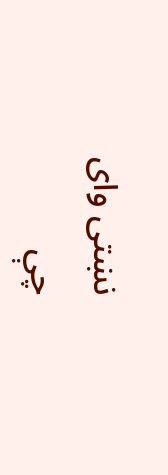نښتی وای چې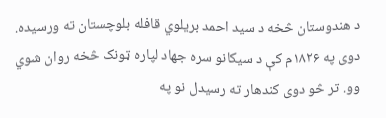د هندوستان څخه د سید احمد بریلوي قافله بلوچستان ته ورسیده. دوی په ۱۸۲۶م کې د سیکانو سره جهاد لپاره ټونک څخه روان شوي وو. تر څو دوی کندهار ته رسیدل نو په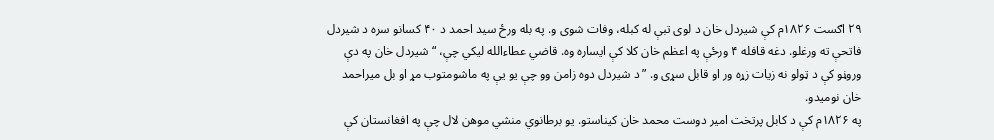۲۹ اګست ۱۸۲۶م کې شیردل خان د لوی تبې له کبله، وفات شوی و. په بله ورځ سید احمد د ۴۰ کسانو سره د شیردل فاتحې ته ورغلو. دغه قافله ۴ ورځې په اعظم خان کلا کې ایساره وه. قاضي عطاءالله لیکي چې، “شیردل خان په دې وروڼو کې د ټولو نه زیات زړه ور او قابل سړی و. ” د شیردل دوه زامن وو چې یو يې په ماشومتوب مړ او بل میراحمد خان نومیدو.
په ۱۸۲۶م کې د کابل پرتخت امیر دوست محمد خان کیناستو. یو برطانوي منشي موهن لال چې په افغانستان کې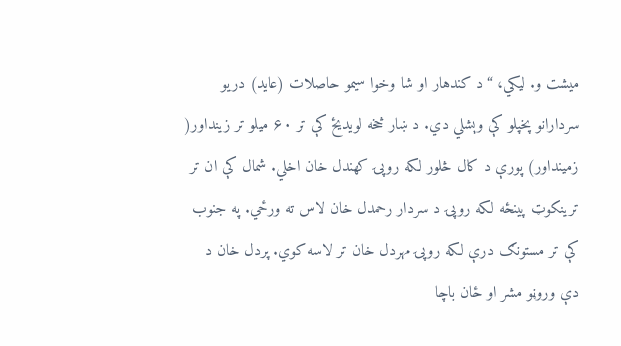میشت و. لیکي، “د کندهار او شا وخوا سیمو حاصلات (عاید) دریو سردارانو پخپلو کې وېشلي دي. د ښار څخه لویدیځ کې تر ۶۰ میلو تر زینداور( زمینداور) پورې د کال څلور لکه روپۍ کهندل خان اخلي. شمال کې ان تر ترینکوټ پینځه لکه روپۍ د سردار رحمدل خان لاس ته ورځي. په جنوب کې تر مستونګ درې لکه روپۍ مهردل خان تر لاسه کوي. پردل خان د دې وروڼو مشر او ځان باچا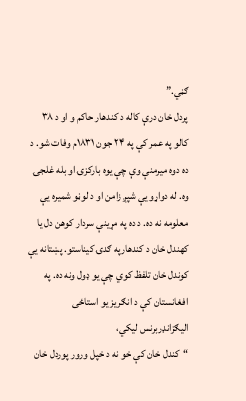ګڼي.”
پردل خان درې کاله د کندهار حاکم و او د ۳۸ کالو په عمر کې په ۲۴ جون ۱۸۳۱م وفات شو. د ده دوه میرمنې وې چې یوه بارکزۍ او بله غلجۍ وه. له دواړو يې شپږ زامن او د لوڼو شمیره يې معلومه نه ده. د ده په مړینې سردار کوهن دل یا کهندل خان د کندهارپه ګدۍ کیناستو. پښتانه يې کوندل خان تلفظ کوي چې یو ډول ونه ده. په افغانستان کې د انګریز یو استاځی الیګزانډربرنس لیکي،
“کندل خان کې خو نه د خپل ورور پوردل خان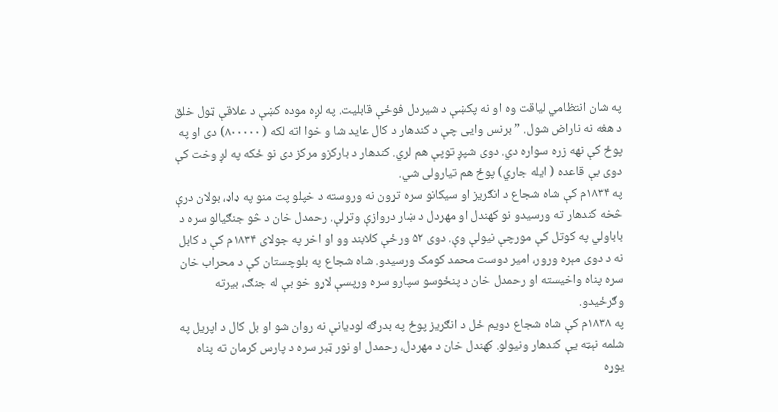په شان انتظامي لیاقت وه او نه پکښې د شیردل فوځې قابلیت. په لږه موده کښې د علاقې ټول خلق د هغه نه ناراض شول. ” برنس وایی چې د کندهار د کال عاید شا و خوا اته لکه ( ۸۰۰۰۰۰) دی او په پوځ کې نهه زره سواره دي. دوی شپږ توپې هم لري. کندهار د بارکزو مرکز دی نو ځکه په لږ وخت کې دوی بې قاعده ( ایله جاري) پوځ هم تیارولی شي.
په ۱۸۳۴م کې شاه شجاع د انګریز او سیکانو سره تړون نه وروسته د خپلو پت منو په ډاډ، بولان درې څخه کندهار ته ورسیدو نو کهندل او مهردل د ښار دروازې وتړلې. رحمدل خان د څو جنګیالو سره د باباولي په کوتل کې مورچې نیولې وې. دوی ۵۲ ورځې کلابند وو او اخر په جولای ۱۸۳۴م کې د کابل نه د دوی مېره ورور، امیر دوست محمد کومک ورسیدو. شاه شجاع په بلوچستان کې د محراب خان سره پناه واخیسته او رحمدل خان د پنځوسو سپارو سره ورپسې لاړو خو بې له جنګ، بیرته وګرځیدو.
په ۱۸۳۸م کې شاه شجاع دویم ځل د انګریز پوځ په بدرګه لودیانې نه روان شو او بل کال د اپریل په شلمه نېټه يې کندهار ونیولو. کهندل خان د مهردل، رحمدل او نور ټبر سره د پارس کرمان ته پناه یوړه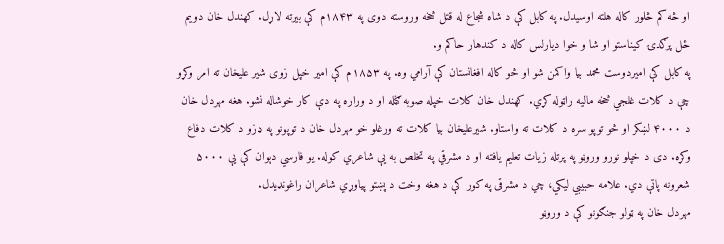او څه کم څلور کاله هلته اوسیدل. په کابل کې د شاه شجاع له قتل څخه وروسته دوی په ۱۸۴۳م کې بیرته لاړل. کهندل خان دویم ځل پرګدۍ کیناستو او شا و خوا دیارلس کاله د کندهار حاکم و.
په کابل کې امیردوست محمد بیا واکمن شو او څو کاله افغانستان کې آرامي وه. په ۱۸۵۳م کې امیر خپل زوی شیر علیخان ته امر وکړو چې د کلات غلجي څخه مالیه راټوله کړي. کهندل خان کلات خپله صوبه ګڼله او د وراره په دې کار خوشاله نشو. هغه مهردل خان د ۴۰۰۰ لښکر او څو توپو سره د کلات ته واستاو. شیرعلیخان بیا کلات ته ورغلو خو مهردل خان د توپونو په ډزو د کلات دفاع وکړه. دی د خپلو نورو وروڼو په پرتله زیات تعلیم یافته او د مشرقي په تخلص به يې شاعري کوله. یو فارسي دېوان کې يې ۵۰۰۰ شعرونه پاتې دي. علامه حبيبي ليكي، چي د مشرقی په کور کې د هغه وخت د پښتو پیاوړي شاعران راغونډیدل.
مهردل خان په ټولو جنګونو کې د وروڼو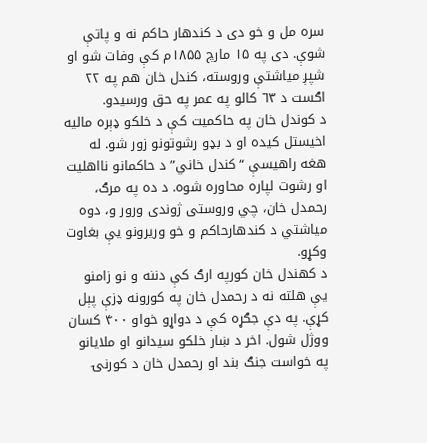سره مل و خو دی د کندهار حاکم نه و پاتې شوې. دی په ۱۵ مارچ ۱۸۵۵م کې وفات شو او شپږ میاشتې وروسته، کندل خان هم په ۲۲ اګست د ٦٣ کالو په عمر په حق ورسیدو.
د کوندل خان په حاکمیت کې د خلکو ډېره مالیه اخیستل کیده او د بډو رشوتونو زور شو. له هغه راهیسې “کندل خاني” د حاکمانو نااهلیت او رشوت لپاره محاوره شوه. د ده په مرګ، رحمدل خان، چي وروستی ‌ژوندی ورور و، دوه میاشتي د کندهارحاکم و خو وریرونو يې بغاوت وکړو.
د کهندل خان کورپه ارګ کې دننه و نو زامنو يې هلته نه د رحمدل خان په کورونه ډزې پېل کړې. په دې جګړه کې د دواړو خواو ۴۰۰ کسان ووژل شول. اخر د ښار خلکو سیدانو او ملایانو په خواست جنګ بند او رحمدل خان د کورنۍ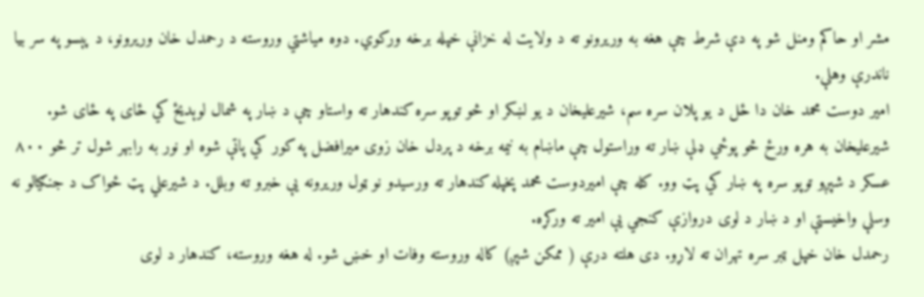مشر او حاکم ومنل شو په دې شرط چې هغه به وریرونو ته د ولایت له خزانې خپله برخه ورکوي. دوه میاشتي وروسته د رحمدل خان وریرونو، د پېسو په سر بیا ناندرې وهلې.
امیر دوست محمد خان دا ځل د یو پلان سره سم، شیرعلیخان د یو لښکر او څو توپو سره کندهار ته واستاو چې د ښار په شمال لوېديځ کي ځای په ځای شو. شیرعلیخان به هره ورځ څو پوځي ډلې ښار ته وراستول چې ماښام به نیمه برخه د پردل خان زوی میرافضل په کور کي پاتې شوه او نور به رابهر شول تر څو ۸۰۰ عسکر د شپږو توپو سره په ښار کي پټ وو. کله چې امیردوست محمد پخپله کندهار ته ورسیدو نو ټول وریرونه يې خبرو ته وبلل. د شیرعلي پټ ځواک د جنګیالو نه وسلې واخیستې او د ښار د لوی دروازې کنجي يې امیر ته ورکړه.
رحمدل خان خپل ټبر سره تهران ته لاړو. دی هلته درې ( ممکن شپږ) کاله وروسته وفات او خښ شو. له هغه وروسته، کندهار د لوی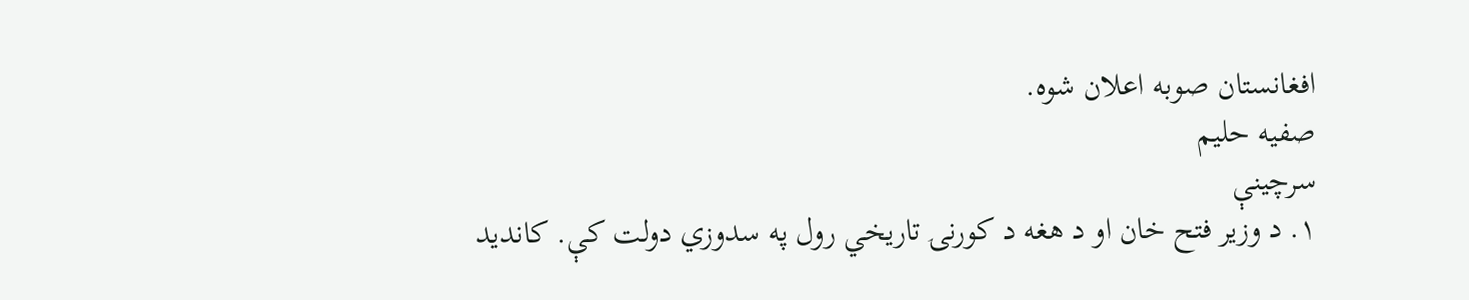افغانستان صوبه اعلان شوه.
صفیه حلیم
سرچینې
۱. د وزیر فتح خان او د هغه د کورنۍ تاریخي رول په سدوزي دولت کې. کاندید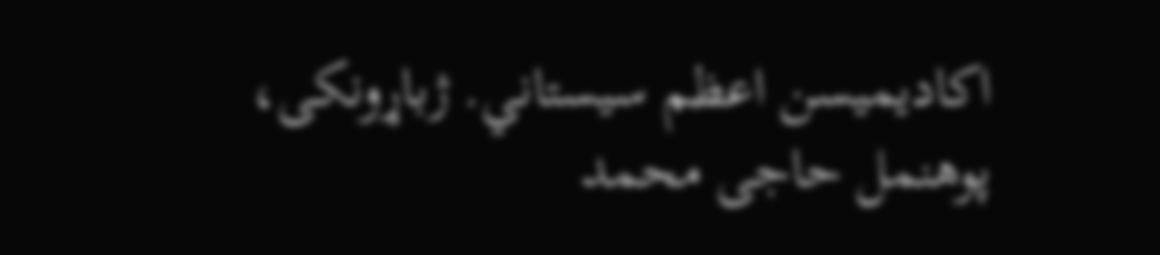اکادیمیسن اعظم سیستاني. ژ‌باړونکی، پوهنمل حاجی محمد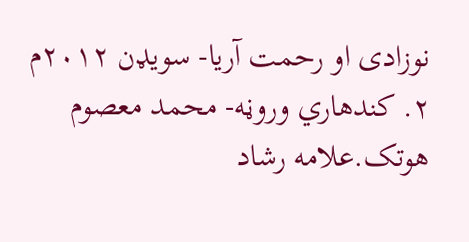نوزادی او رحمت آریا- سویډن ۲۰۱۲م
۲. کندهاري وروڼه- محمد معصوم هوتک.علامه رشاد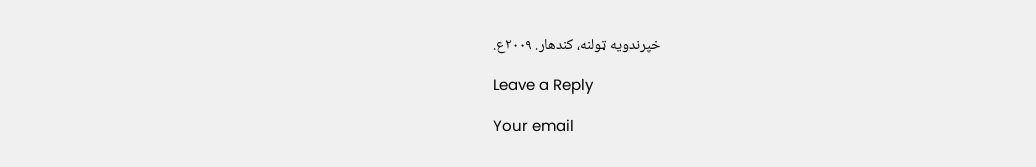خپرندویه ټولنه، کندهار. ۲۰۰۹ع.

Leave a Reply

Your email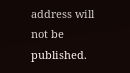address will not be published.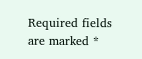Required fields are marked *